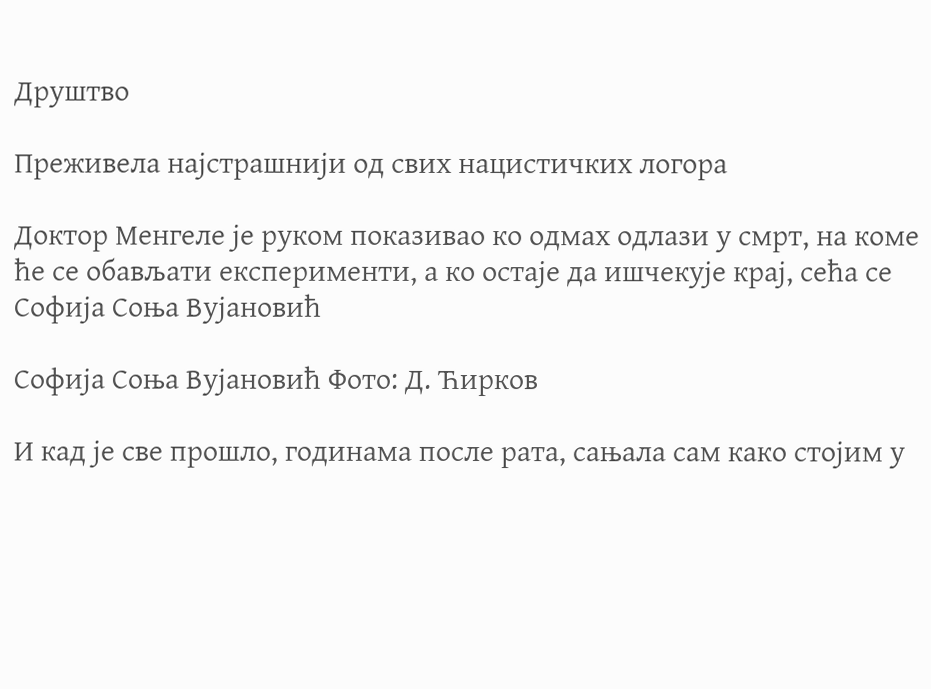Друштво

Преживела најстрашнији од свих нацистичких логора

Доктор Менгеле је руком показивао ко одмах одлази у смрт, на коме ће се обављати експерименти, а ко остаје да ишчекује крај, сећа се Софија Соња Вујановић

Софија Соња Вујановић Фото: Д. Ћирков

И кад је све прошло, годинама после рата, сањала сам како стојим у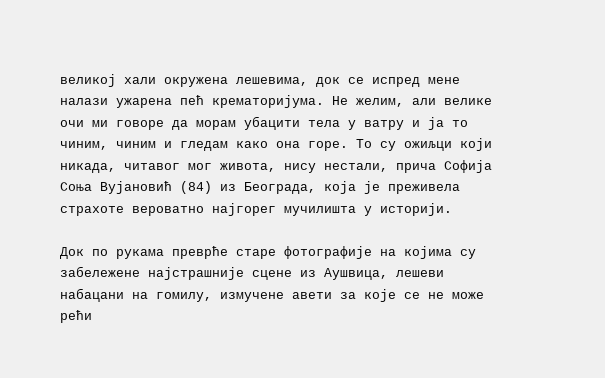великој хали окружена лешевима, док се испред мене налази ужарена пећ крематоријума. Не желим, али велике очи ми говоре да морам убацити тела у ватру и ја то чиним, чиним и гледам како она горе. То су ожиљци који никада, читавог мог живота, нису нестали, прича Софија Соња Вујановић (84) из Београда, која је преживела страхоте вероватно најгорег мучилишта у историји.

Док по рукама преврће старе фотографије на којима су забележене најстрашније сцене из Аушвица, лешеви набацани на гомилу, измучене авети за које се не може рећи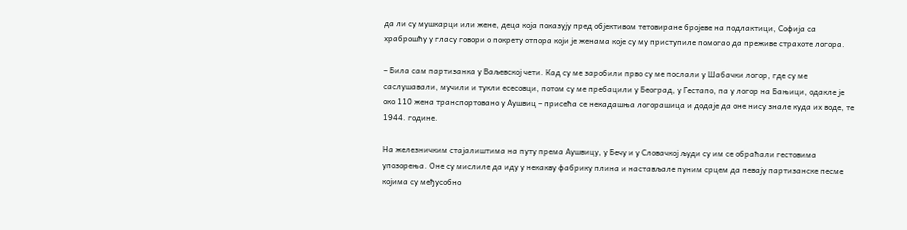да ли су мушкарци или жене, деца која показују пред објективом тетовиране бројеве на подлактици, Софија са храброшћу у гласу говори о покрету отпора који је женама које су му приступиле помогао да преживе страхоте логора.

– Била сам партизанка у Ваљевској чети. Кад су ме заробили прво су ме послали у Шабачки логор, где су ме саслушавали, мучили и тукли есесовци, потом су ме пребацили у Београд, у Гестапо, па у логор на Бањици, одакле је око 110 жена транспортовано у Аушвиц – присећа се некадашња логорашица и додаје да оне нису знале куда их воде, те 1944. године.

На железничким стајалиштима на путу према Аушвицу, у Бечу и у Словачкој људи су им се обраћали гестовима упозорења. Оне су мислиле да иду у некакву фабрику плина и настављале пуним срцем да певају партизанске песме којима су међусобно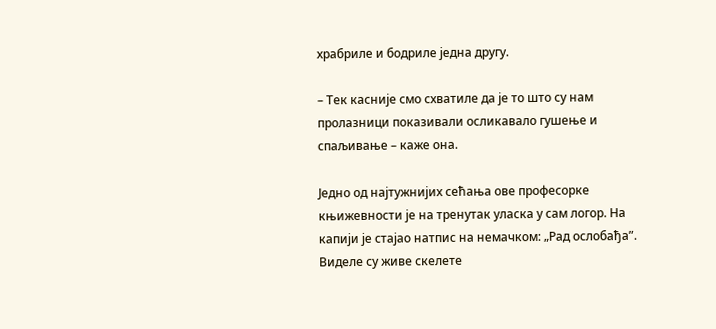храбриле и бодриле једна другу.

– Тек касније смо схватиле да је то што су нам пролазници показивали осликавало гушење и спаљивање – каже она.

Једно од најтужнијих сећања ове професорке књижевности је на тренутак уласка у сам логор. На капији је стајао натпис на немачком: „Рад ослобађа”. Виделе су живе скелете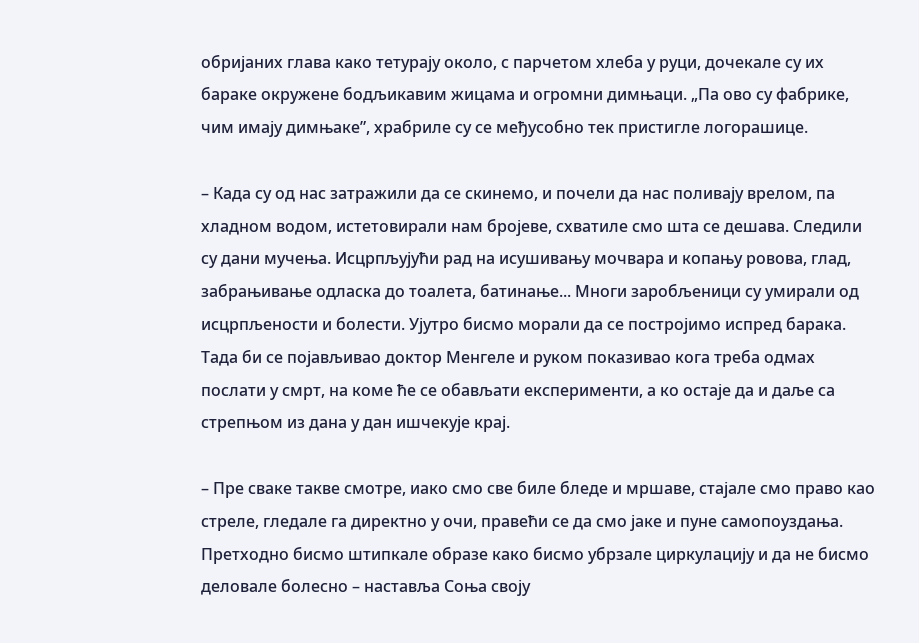обријаних глава како тетурају около, с парчетом хлеба у руци, дочекале су их бараке окружене бодљикавим жицама и огромни димњаци. „Па ово су фабрике, чим имају димњаке”, храбриле су се међусобно тек пристигле логорашице.

– Када су од нас затражили да се скинемо, и почели да нас поливају врелом, па хладном водом, истетовирали нам бројеве, схватиле смо шта се дешава. Следили су дани мучења. Исцрпљујући рад на исушивању мочвара и копању ровова, глад, забрањивање одласка до тоалета, батинање... Многи заробљеници су умирали од исцрпљености и болести. Ујутро бисмо морали да се постројимо испред барака. Тада би се појављивао доктор Менгеле и руком показивао кога треба одмах послати у смрт, на коме ће се обављати експерименти, а ко остаје да и даље са стрепњом из дана у дан ишчекује крај.

– Пре сваке такве смотре, иако смо све биле бледе и мршаве, стајале смо право као стреле, гледале га директно у очи, правећи се да смо јаке и пуне самопоуздања. Претходно бисмо штипкале образе како бисмо убрзале циркулацију и да не бисмо деловале болесно – наставља Соња своју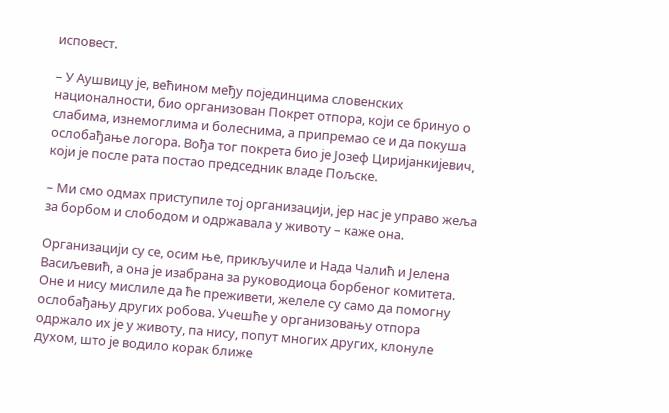исповест.

– У Аушвицу је, већином међу појединцима словенских националности, био организован Покрет отпора, који се бринуо о слабима, изнемоглима и болеснима, а припремао се и да покуша ослобађање логора. Вођа тог покрета био је Јозеф Циријанкијевич, који је после рата постао председник владе Пољске.

– Ми смо одмах приступиле тој организацији, јер нас је управо жеља за борбом и слободом и одржавала у животу – каже она.

Организацији су се, осим ње, прикључиле и Нада Чалић и Јелена Васиљевић, а она је изабрана за руководиоца борбеног комитета. Оне и нису мислиле да ће преживети, желеле су само да помогну ослобађању других робова. Учешће у организовању отпора одржало их је у животу, па нису, попут многих других, клонуле духом, што је водило корак ближе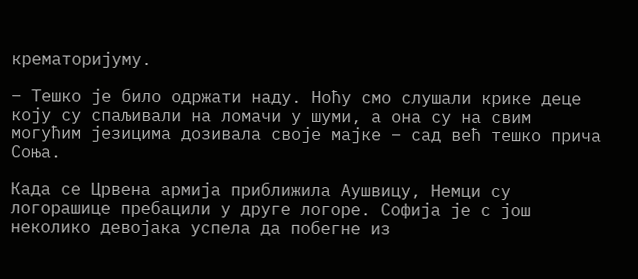крематоријуму.

– Тешко је било одржати наду. Ноћу смо слушали крике деце коју су спаљивали на ломачи у шуми, а она су на свим могућим језицима дозивала своје мајке – сад већ тешко прича Соња.

Када се Црвена армија приближила Аушвицу, Немци су логорашице пребацили у друге логоре. Софија је с још неколико девојака успела да побегне из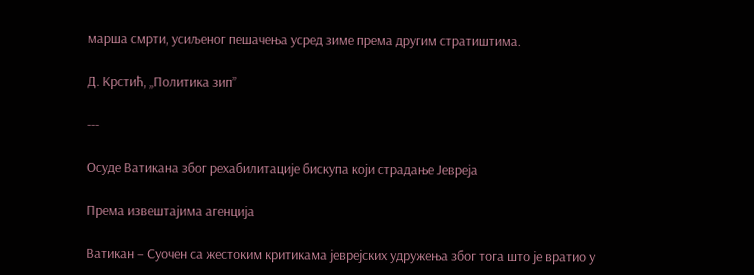марша смрти, усиљеног пешачења усред зиме према другим стратиштима.

Д. Крстић, „Политика зип”

---

Осуде Ватикана због рехабилитације бискупа који страдање Јевреја

Према извештајима агенција

Ватикан – Суочен са жестоким критикама јеврејских удружења због тога што је вратио у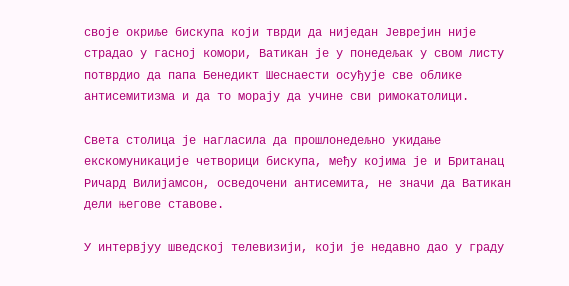своје окриље бискупа који тврди да ниједан Јеврејин није страдао у гасној комори, Ватикан је у понедељак у свом листу потврдио да папа Бенедикт Шеснаести осуђује све облике антисемитизма и да то морају да учине сви римокатолици.

Света столица је нагласила да прошлонедељно укидање екскомуникације четворици бискупа, међу којима је и Британац Ричард Вилијамсон, осведочени антисемита, не значи да Ватикан дели његове ставове.

У интервјуу шведској телевизији, који је недавно дао у граду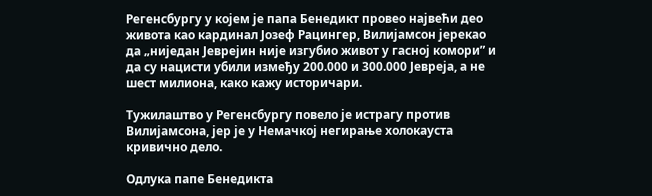Регенсбургу у којем је папа Бенедикт провео највећи део живота као кардинал Јозеф Рацингер, Вилијамсон јерекао да „ниједан Јеврејин није изгубио живот у гасној комори” и да су нацисти убили између 200.000 и 300.000 Јевреја, а не шест милиона, како кажу историчари.

Тужилаштво у Регенсбургу повело је истрагу против Вилијамсона, јер је у Немачкој негирање холокауста кривично дело.

Одлука папе Бенедикта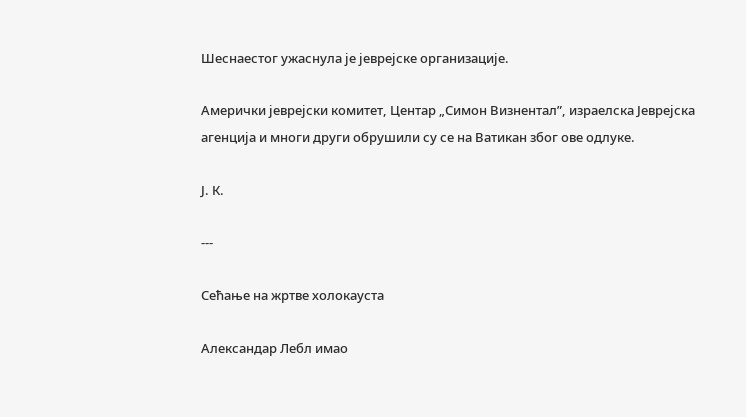Шеснаестог ужаснула је јеврејске организације.

Амерички јеврејски комитет, Центар „Симон Визнентал”, израелска Јеврејска агенција и многи други обрушили су се на Ватикан због ове одлуке.

Ј. К.

---

Сећање на жртве холокауста

Александар Лебл имао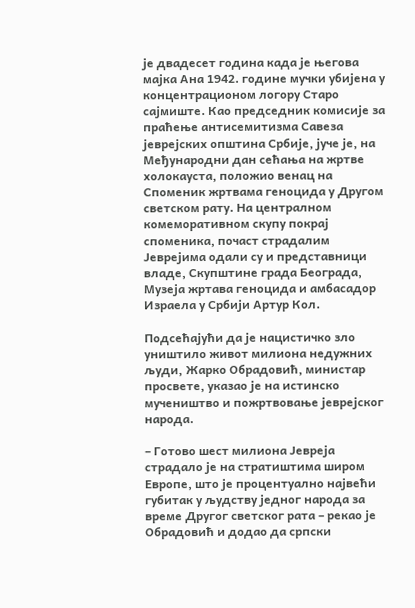је двадесет година када је његова мајка Ана 1942. године мучки убијена у концентрационом логору Старо сајмиште. Као председник комисије за праћење антисемитизма Савеза јеврејских општина Србије, јуче је, на Међународни дан сећања на жртве холокауста, положио венац на Споменик жртвама геноцида у Другом светском рату. На централном комеморативном скупу покрај споменика, почаст страдалим Јеврејима одали су и представници владе, Скупштине града Београда, Музеја жртава геноцида и амбасадор Израела у Србији Артур Кол.

Подсећајући да је нацистичко зло уништило живот милиона недужних људи, Жарко Обрадовић, министар просвете, указао је на истинско мучеништво и пожртвовање јеврејског народа.

– Готово шест милиона Јевреја страдало је на стратиштима широм Европе, што је процентуално највећи губитак у људству једног народа за време Другог светског рата – рекао је Обрадовић и додао да српски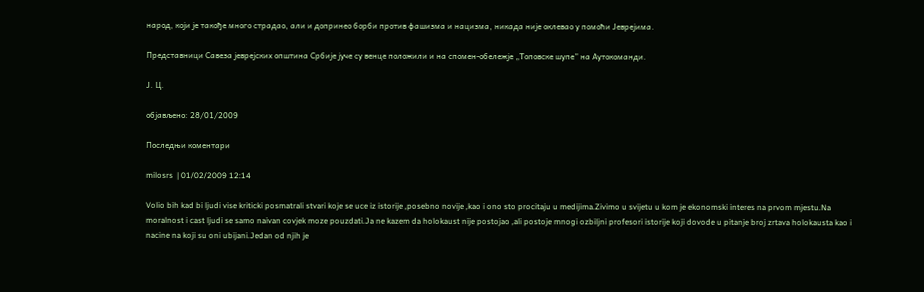народ, који је такође много страдао, али и допринео борби против фашизма и нацизма, никада није оклевао у помоћи Јеврејима.

Представници Савеза јеврејских општина Србије јуче су венце положили и на спомен-обележје „Топовске шупе” на Аутокоманди.

Ј. Ц.

објављено: 28/01/2009

Последњи коментари

milosrs  | 01/02/2009 12:14

Volio bih kad bi ljudi vise kriticki posmatrali stvari koje se uce iz istorije ,posebno novije ,kao i ono sto procitaju u medijima.Zivimo u svijetu u kom je ekonomski interes na prvom mjestu.Na moralnost i cast ljudi se samo naivan covjek moze pouzdati.Ja ne kazem da holokaust nije postojao ,ali postoje mnogi ozbiljni profesori istorije koji dovode u pitanje broj zrtava holokausta kao i nacine na koji su oni ubijani.Jedan od njih je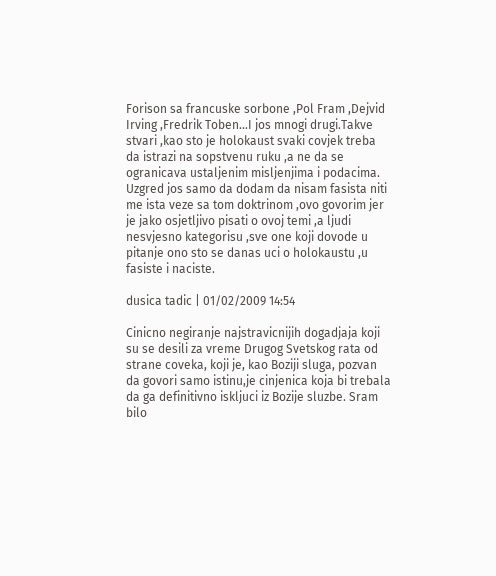Forison sa francuske sorbone ,Pol Fram ,Dejvid Irving ,Fredrik Toben...I jos mnogi drugi.Takve stvari ,kao sto je holokaust svaki covjek treba da istrazi na sopstvenu ruku ,a ne da se ogranicava ustaljenim misljenjima i podacima.
Uzgred jos samo da dodam da nisam fasista niti me ista veze sa tom doktrinom ,ovo govorim jer je jako osjetljivo pisati o ovoj temi ,a ljudi nesvjesno kategorisu ,sve one koji dovode u pitanje ono sto se danas uci o holokaustu ,u fasiste i naciste.

dusica tadic | 01/02/2009 14:54

Cinicno negiranje najstravicnijih dogadjaja koji su se desili za vreme Drugog Svetskog rata od strane coveka, koji je, kao Boziji sluga, pozvan da govori samo istinu,je cinjenica koja bi trebala da ga definitivno iskljuci iz Bozije sluzbe. Sram bilo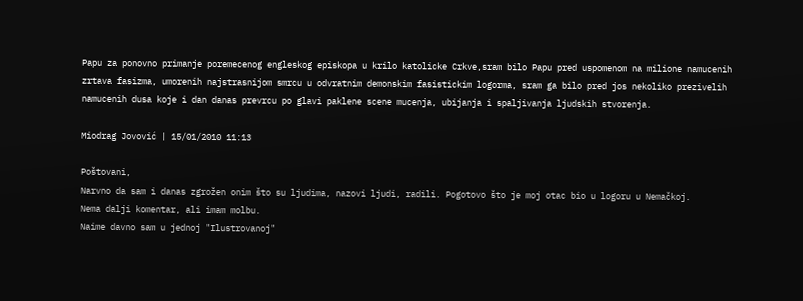Papu za ponovno primanje poremecenog engleskog episkopa u krilo katolicke Crkve,sram bilo Papu pred uspomenom na milione namucenih zrtava fasizma, umorenih najstrasnijom smrcu u odvratnim demonskim fasistickim logorma, sram ga bilo pred jos nekoliko prezivelih namucenih dusa koje i dan danas prevrcu po glavi paklene scene mucenja, ubijanja i spaljivanja ljudskih stvorenja.

Miodrag Jovović | 15/01/2010 11:13

Poštovani,
Narvno da sam i danas zgrožen onim što su ljudima, nazovi ljudi, radili. Pogotovo što je moj otac bio u logoru u Nemačkoj.
Nema dalji komentar, ali imam molbu.
Naime davno sam u jednoj "Ilustrovanoj"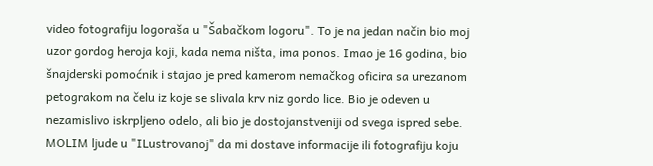video fotografiju logoraša u "Šabačkom logoru". To je na jedan način bio moj uzor gordog heroja koji, kada nema ništa, ima ponos. Imao je 16 godina, bio šnajderski pomoćnik i stajao je pred kamerom nemačkog oficira sa urezanom petograkom na čelu iz koje se slivala krv niz gordo lice. Bio je odeven u nezamislivo iskrpljeno odelo, ali bio je dostojanstveniji od svega ispred sebe.
MOLIM ljude u "ILustrovanoj" da mi dostave informacije ili fotografiju koju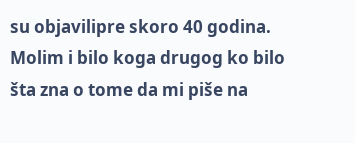su objavilipre skoro 40 godina. Molim i bilo koga drugog ko bilo šta zna o tome da mi piše na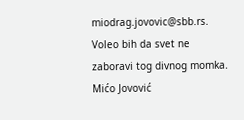miodrag.jovovic@sbb.rs. Voleo bih da svet ne zaboravi tog divnog momka.
Mićo Jovović